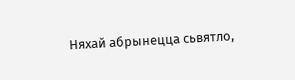Няхай абрынецца сьвятло,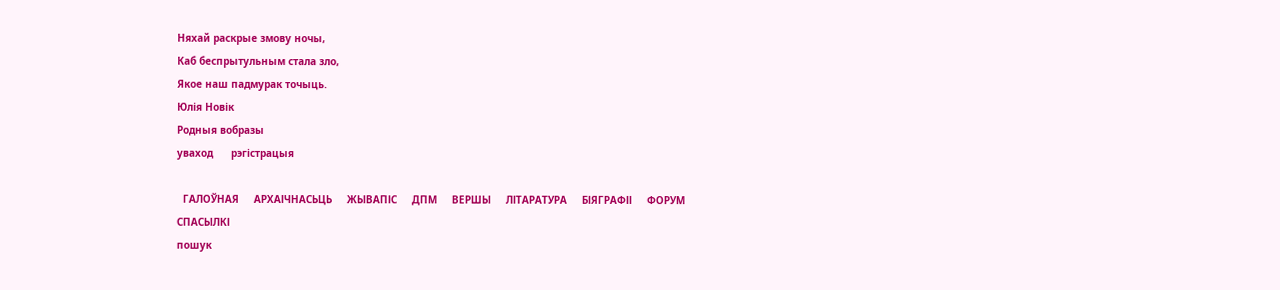Няхай раскрые змову ночы,
Каб беспрытульным стала зло,
Якое наш падмурак точыць.
Юлія Новік
Родныя вобразы
уваход      рэгiстрацыя

  ГАЛОЎНАЯ     АРХАІЧНАСЬЦЬ     ЖЫВАПІС     ДПМ     ВЕРШЫ     ЛІТАРАТУРА     БІЯГРАФІІ     ФОРУМ     СПАСЫЛКІ
пошук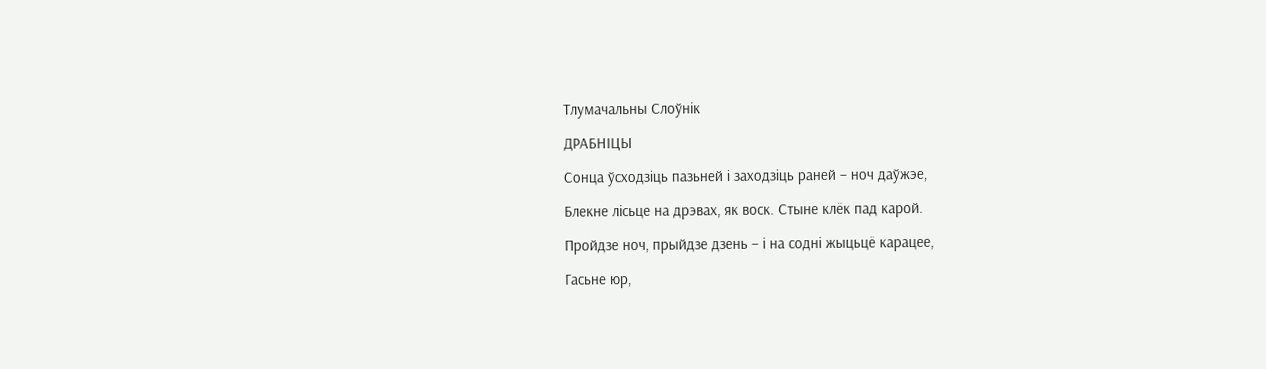Тлумачальны Слоўнік

ДРАБНІЦЫ

Сонца ўсходзіць пазьней і заходзіць раней – ноч даўжэе,

Блекне лісьце на дрэвах, як воск. Стыне клёк пад карой.

Пройдзе ноч, прыйдзе дзень – і на содні жыцьцё карацее,

Гасьне юр,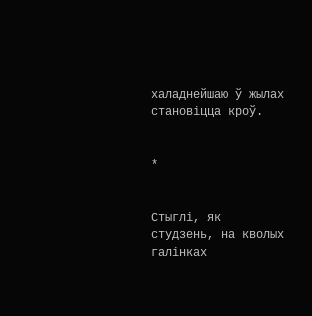халаднейшаю ў жылах становіцца кроў.


*


Стыглі, як студзень, на кволых галінках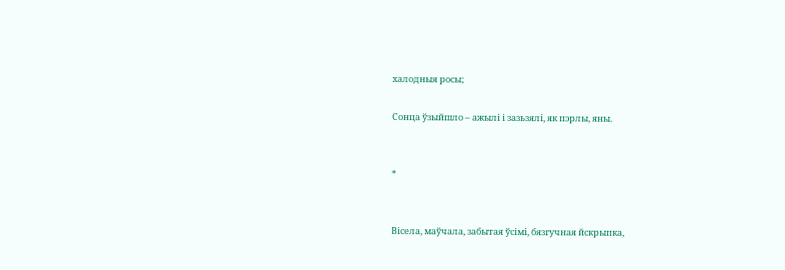халодныя росы;

Сонца ўзыйшло – ажылі і зазьзялі, як пэрлы, яны.


*


Вісела, маўчала, забытая ўсімі, бязгучная йскрыпка,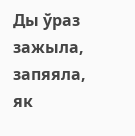Ды ўраз зажыла, запяяла, як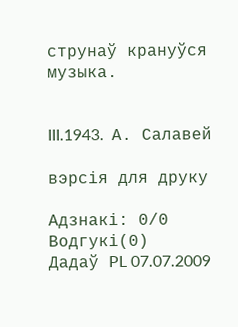струнаў крануўся музыка.


III.1943.  А. Салавей

вэрсія для друку

Адзнакi: 0/0 Водгукі(0)
Дадаў PL 07.07.2009